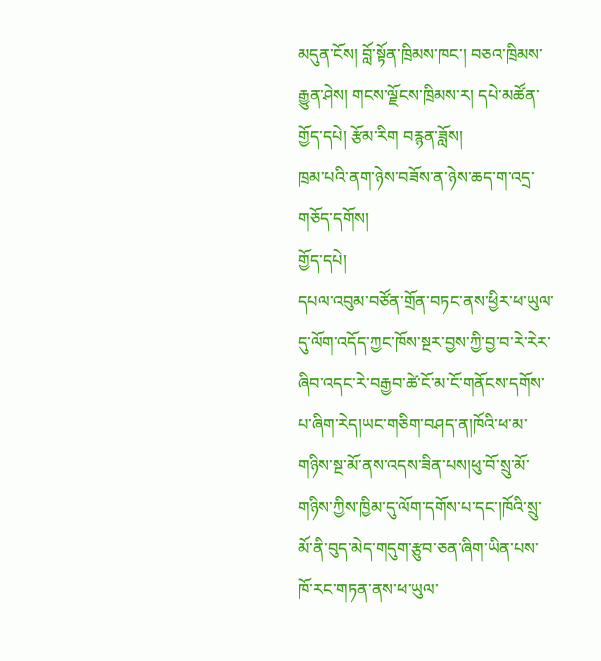མདུན་ངོས། བློ་སྟོན་ཁྲིམས་ཁང་། བཅའ་ཁྲིམས་རྒྱུན་ཤེས། གངས་ལྗོངས་ཁྲིམས་ར། དཔེ་མཚོན་གྱོད་དཔེ། རྩོམ་རིག བརྙན་ཟློས།
ཁྲམ་པའི་ནག་ཉེས་བཟོས་ན་ཉེས་ཆད་ག་འདྲ་གཅོད་དགོས།
གྱོད་དཔེ།
དཔལ་འབུམ་བཙོན་གྲོན་བཏང་ནས་ཕྱིར་ཕ་ཡུལ་དུ་ལོག་འདོད་ཀྱང་ཁོས་སྔར་བྱས་ཀྱི་བྱ་བ་རེ་རེར་ཞིབ་འདང་རེ་བརྒྱབ་ཚེ་ངོ་མ་ངོ་གནོངས་དགོས་པ་ཞིག་རེད།ཡང་གཅིག་བཤད་ན།ཁོའི་ཕ་མ་གཉིས་སྔ་མོ་ནས་འདས་ཟིན་པས།ཕུ་བོ་སྲུ་མོ་གཉིས་ཀྱིས་ཁྱིམ་དུ་ལོག་དགོས་པ་དང་།ཁོའི་སྲུ་མོ་ནི་བུད་མེད་གདུག་རྩུབ་ཅན་ཞིག་ཡིན་པས་ཁོ་རང་གཏན་ནས་ཕ་ཡུལ་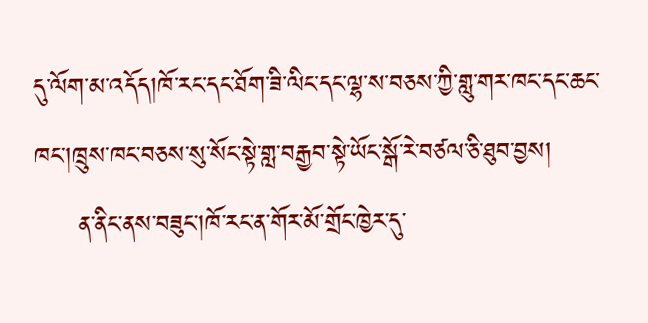དུ་ལོག་མ་འདོད།ཁོ་རང་དང་ཐོག་ཟི་ལིང་དང་ལྷ་ས་བཅས་ཀྱི་གླུ་གར་ཁང་དང་ཆང་ཁང་།ཁྲུས་ཁང་བཅས་སུ་སོང་སྟེ་གླ་བརྒྱབ་སྟེ་ཡོང་སྒོ་རེ་བཙལ་ཅི་ཐུབ་བྱས།
     ན་ནིང་ནས་བཟུང་།ཁོ་རང་ན་གོར་མོ་གྲོང་ཁྱེར་དུ་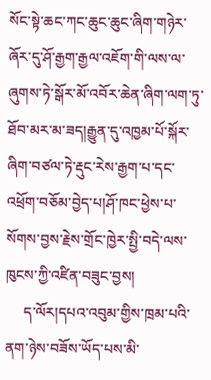སོང་སྟེ་ཆང་ཀང་ཆུང་ཆུང་ཞིག་གཉེར་ཞོར་དུ་ཤོ་རྒྱག་རྒྱལ་འཇོག་གི་ལས་ལ་ཞུགས་ཏེ་སྒོར་མོ་འབོར་ཆེན་ཞིག་ལག་ཏུ་ཐོབ་མར་མ་ཟད།རྒྱུན་དུ་འཁྱམ་པོ་སྐོར་ཞིག་བཙལ་ཏེ་རྡུང་རེས་རྒྱག་པ་དང་འཕྲོག་བཅོམ་བྱེད་པ།ཤོ་ཁང་ཕྱེས་པ་སོགས་བྱས་རྗེས་གྲོང་ཁྱེར་སྤྱི་བདེ་ལས་ཁུངས་ཀྱི་འཛིན་བཟུང་བྱས།
     ད་ལོར།དཔའ་འབུམ་གྱིས་ཁྲམ་པའི་ནག་ཉེས་བཟོས་ཡོད་པས་མི་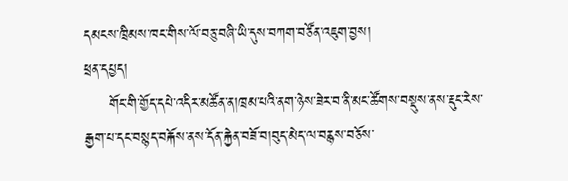དམངས་ཁྲིམས་ཁང་གིས་ལོ་བཅུ་བཞི་ཡི་དུས་བཀག་བཙོན་འཇུག་བྱས།
ཕྲན་དཔྱད།
     གོང་གི་གྱོད་དཔེ་འདིར་མཚོན་ན།ཁྲམ་པའི་ནག་ཉེས་ཟེར་བ་ནི་མང་ཚོགས་བསྡུས་ནས་རྡུང་རེས་རྒྱག་པ་དང་བསྙད་བརྐོས་ནས་དོན་རྐྱེན་བཟོ་བ།བུད་མེད་ལ་བརྙས་བཅོས་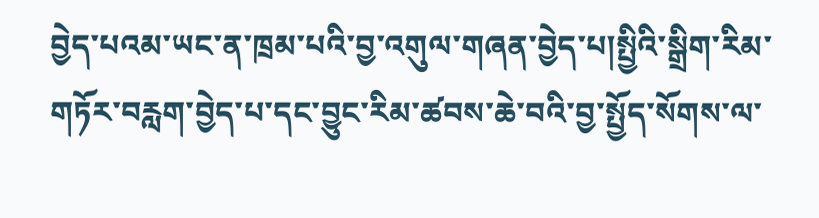བྱེད་པའམ་ཡང་ན་ཁྲམ་པའི་བྱ་འགུལ་གཞན་བྱེད་པ།སྤྱིའི་སྒྲིག་རིམ་གཏོར་བརླག་བྱེད་པ་དང་བྱུང་རིམ་ཚབས་ཆེ་བའི་བྱ་སྤྱོད་སོགས་ལ་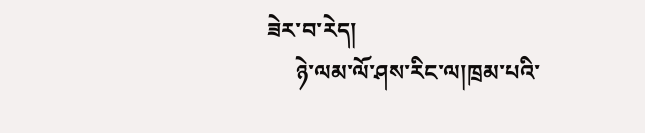ཟེར་བ་རེད།
     ཉེ་ལམ་ལོ་ཤས་རིང་ལ།ཁྲམ་པའི་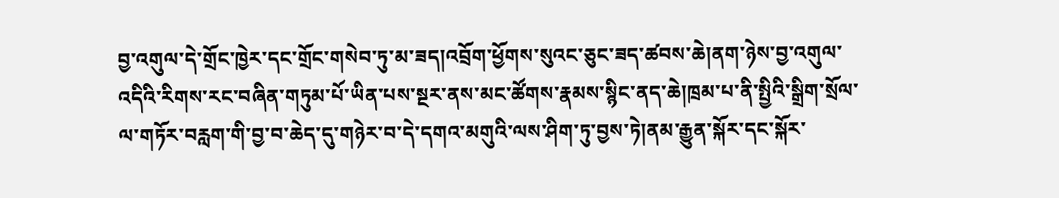བྱ་འགུལ་དེ་གྲོང་ཁྱེར་དང་གྲོང་གསེབ་ཏུ་མ་ཟད།འབྲོག་ཕྱོགས་སུའང་ཅུང་ཟད་ཚབས་ཆེ།ནག་ཉེས་བྱ་འགུལ་འདིའི་རིགས་རང་བཞིན་གཏུམ་པོ་ཡིན་པས་སྔར་ནས་མང་ཚོགས་རྣམས་སྙིང་ནད་ཆེ།ཁྲམ་པ་ནི་སྤྱིའི་སྒྲིག་སྲོལ་ལ་གཏོར་བརླག་གི་བྱ་བ་ཆེད་དུ་གཉེར་བ་དེ་དགའ་མགུའི་ལས་ཤིག་ཏུ་བྱས་ཏེ།ནམ་རྒྱུན་སྐོར་དང་སྐོར་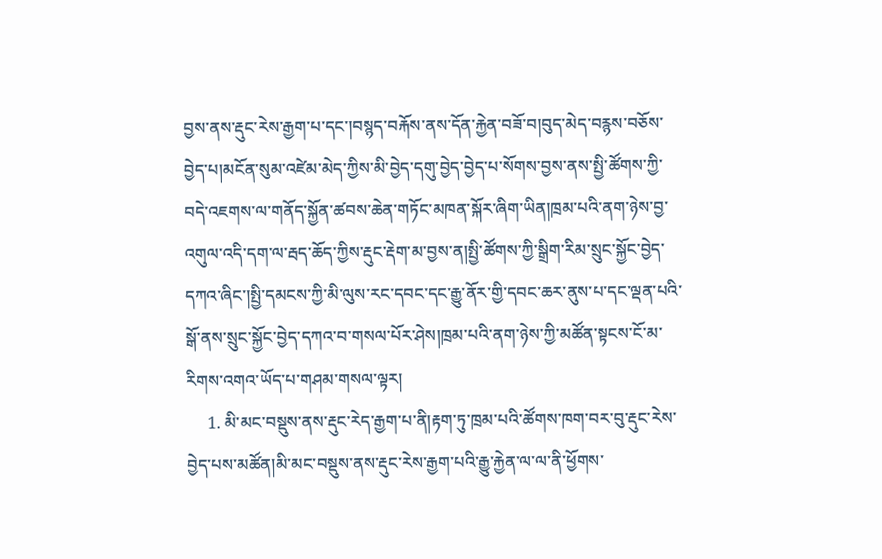བྱས་ནས་རྡུང་རེས་རྒྱག་པ་དང་།བསྙད་བརྐོས་ནས་དོན་རྐྱེན་བཟོ་བ།བུད་མེད་བརྙས་བཅོས་བྱེད་པ།མངོན་སུམ་འཛེམ་མེད་ཀྱིས་མི་བྱེད་དགུ་བྱེད་བྱེད་པ་སོགས་བྱས་ནས་སྤྱི་ཚོགས་ཀྱི་བདེ་འཇགས་ལ་གནོད་སྐྱོན་ཚབས་ཆེན་གཏོང་མཁན་སྐོར་ཞིག་ཡིན།ཁྲམ་པའི་ནག་ཉེས་བྱ་འགུལ་འདི་དག་ལ་རྦད་ཆོད་ཀྱིས་རྡུང་རྡེག་མ་བྱས་ན།སྤྱི་ཚོགས་ཀྱི་སྒྲིག་རིམ་སྲུང་སྐྱོང་བྱེད་དཀའ་ཞིང་།སྤྱི་དམངས་ཀྱི་མི་ལུས་རང་དབང་དང་རྒྱུ་ནོར་གྱི་དབང་ཆར་ནུས་པ་དང་ལྡན་པའི་སྒོ་ནས་སྲུང་སྐྱོང་བྱེད་དཀའ་བ་གསལ་པོར་ཤེས།ཁྲམ་པའི་ནག་ཉེས་ཀྱི་མཚོན་སྟངས་ངོ་མ་རིགས་འགའ་ཡོད་པ་གཤམ་གསལ་ལྟར།
     1. མི་མང་བསྡུས་ནས་རྡུང་རེད་རྒྱག་པ་ནི།རྟག་ཏུ་ཁྲམ་པའི་ཚོགས་ཁག་བར་བུ་རྡུང་རེས་བྱེད་པས་མཚོན།མི་མང་བསྡུས་ནས་རྡུང་རེས་རྒྱག་པའི་རྒྱུ་རྐྱེན་ལ་ལ་ནི་ཕྱོགས་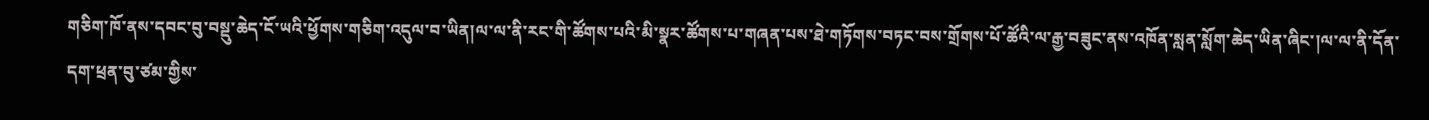གཅིག་ཁོ་ནས་དབང་བུ་བསྡུ་ཆེད་ངོ་ཡའི་ཕྱོགས་གཅིག་འདུལ་བ་ཡིན།ལ་ལ་ནི་རང་གི་ཚོགས་པའི་མི་སྣར་ཚོགས་པ་གཞན་པས་ཐེ་གཏོགས་བཏང་བས་གྲོགས་པོ་ཚོའི་ལ་རྒྱ་བཟུང་ནས་འཁོན་སླན་སློག་ཆེད་ཡིན་ཞིང་།ལ་ལ་ནི་དོན་དག་ཕྲན་བུ་ཙམ་གྱིས་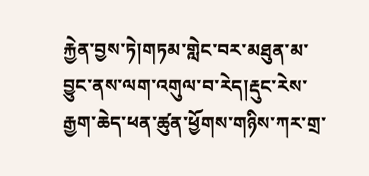རྐྱེན་བྱས་ཏེ།གཏམ་གླེང་བར་མཐུན་མ་བྱུང་ནས་ལག་འགུལ་བ་རེད།རྡུང་རེས་རྒྱག་ཆེད་ཕན་ཚུན་ཕྱོགས་གཉིས་ཀར་གྲ་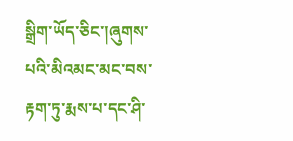སྒྲིག་ཡོད་ཅིང་།ཞུགས་པའི་མིའམང་མང་བས་རྟག་ཏུ་རྨས་པ་དང་ཤི་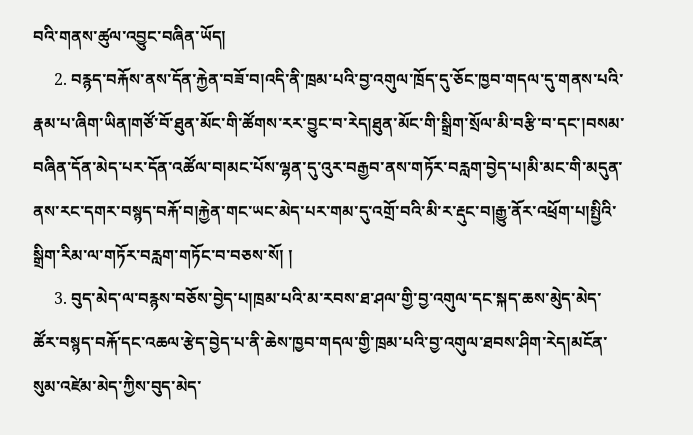བའི་གནས་ཚུལ་འབྱུང་བཞིན་ཡོད།
     2. བརྙད་བརྐོས་ནས་དོན་རྐྱེན་བཟོ་བ།འདི་ནི་ཁྲམ་པའི་བྱ་འགུལ་ཁྲོད་དུ་ཅོང་ཁྱབ་གདལ་དུ་གནས་པའི་རྣམ་པ་ཞིག་ཡིན།གཙོ་བོ་ཐུན་མོང་གི་ཚོགས་རར་བྱུང་བ་རེད།ཐུན་མོང་གི་སྒྲིག་སྲོལ་མི་བརྩི་བ་དང་།བསམ་བཞིན་དོན་མེད་པར་དོན་འཚོལ་བ།མང་པོས་ལྷན་དུ་འུར་བརྒྱབ་ནས་གཏོར་བརླག་བྱེད་པ།མི་མང་གི་མདུན་ནས་རང་དགར་བསྙད་བརྐོ་བ།རྐྱེན་གང་ཡང་མེད་པར་གམ་དུ་འགྲོ་བའི་མི་ར་རྡུང་བ།རྒྱུ་ནོར་འཕྲོག་པ།སྤྱིའི་སྒྲིག་རིམ་ལ་གཏོར་བརླག་གཏོང་བ་བཅས་སོ། །
     3. བུད་མེད་ལ་བརྙས་བཅོས་བྱེད་པ།ཁྲམ་པའི་མ་རབས་ཐ་ཤལ་གྱི་བྱ་འགུལ་དང་སྐད་ཆས་མེུད་མེད་ཚོར་བསྙད་བརྐོ་དང་འཆལ་རྩེད་བྱེད་པ་ནི་ཆེས་ཁྱབ་གདལ་གྱི་ཁྲམ་པའི་བྱ་འགུལ་ཐབས་ཤིག་རེད།མངོན་སུམ་འཛེམ་མེད་ཀྱིས་བུད་མེད་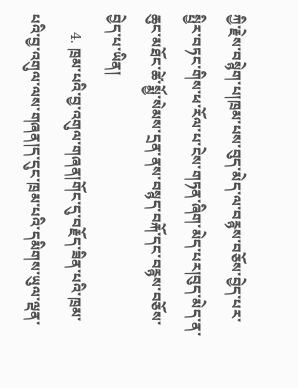ཀྱི་རྗེས་བསྙེག་པ།ཁྲམ་པས་བུད་མེད་ལ་བརྙས་བཅོས་བྱེད་པར་སྤྱིར་བཏང་གིས་ཕ་རོལ་པ་ངེས་གཏན་ཞིག་མེད་པར།བུད་མེད་ན་ཆུང་མཐོང་ཚེ་སྨྱོ་སེམས་དྲན་ནས་བསྙད་བརྐོ་དང་བརྙས་བཅོས་བྱེད་པ་ཡིན།
     4. ཁྲམ་པའི་བྱ་འགུལ་གཞན།གོང་དུ་བརྗོད་ཟིན་པའི་ཁྲམ་པའི་བྱ་འགུལ་ལས་གཞན།ད་དུང་ཁྲམ་པའི་དམིགས་ཡུལ་ལྡན་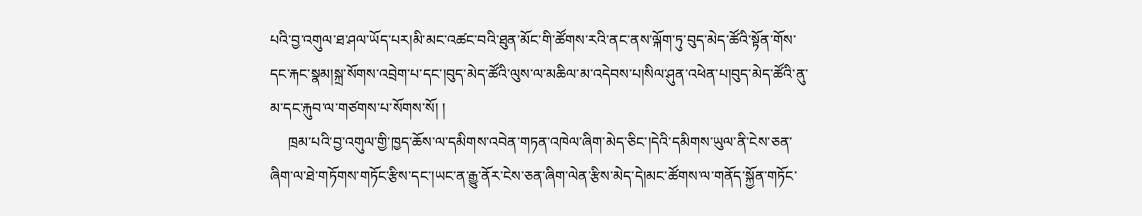པའི་བྱ་འགུལ་ཐ་ཤལ་ཡོད་པར།མི་མང་འཚང་བའི་ཐུན་མོང་གི་ཚོགས་རའི་ནང་ནས་ལྐོག་ཏུ་བུད་མེད་ཚོའི་སྟོན་གོས་དང་རྐང་སྣམ།སྐྲ་སོགས་འབྲེག་པ་དང་།བུད་མེད་ཚོའི་ལུས་ལ་མཆིལ་མ་འདེབས་པ།སིལ་ཤུན་འཕེན་པ།བུད་མེད་ཚོའི་ནུ་མ་དང་རྐུབ་ལ་གཙགས་པ་སོགས་སོ། །
     ཁྲམ་པའི་བྱ་འགུལ་གྱི་ཁྱད་ཆོས་ལ་དམིགས་འབེན་གཏན་འཁེལ་ཞིག་མེད་ཅིང་།དེའི་དམིགས་ཡུལ་ནི་ངེས་ཅན་ཞིག་ལ་ཐེ་གཏོགས་གཏོང་རྩིས་དང་།ཡང་ན་རྒྱུ་ནོར་ངེས་ཅན་ཞིག་ལེན་རྩིས་མེད་དེ།མང་ཚོགས་ལ་གནོད་སྐྱོན་གཏོང་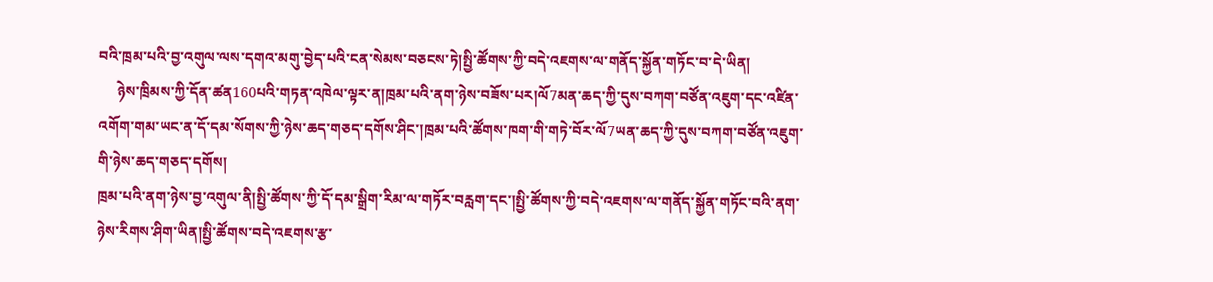བའི་ཁྲམ་པའི་བྱ་འགུལ་ལས་དགའ་མགུ་བྱེད་པའི་ངན་སེམས་བཅངས་ཏེ།སྤྱི་ཚོགས་ཀྱི་བདེ་འཇགས་ལ་གནོད་སྐྱོན་གཏོང་བ་དེ་ཡིན།
     ཉེས་ཁྲིམས་ཀྱི་དོན་ཚན160པའི་གཏན་འཁེལ་ལྟར་ན།ཁྲམ་པའི་ནག་ཉེས་བཟོས་པར།ལོ7མན་ཆད་ཀྱི་དུས་བཀག་བཙོན་འཇུག་དང་འཛིན་འགོག་གམ་ཡང་ན་དོ་དམ་སོགས་ཀྱི་ཉེས་ཆད་གཅད་དགོས་ཤིང་།ཁྲམ་པའི་ཚོགས་ཁག་གི་གཏེ་བོར་ལོ7ཡན་ཆད་ཀྱི་དུས་བཀག་བཙོན་འཇུག་གི་ཉེས་ཆད་གཅད་དགོས།
ཁྲམ་པའི་ནག་ཉེས་བྱ་འགུལ་ནི།སྤྱི་ཚོགས་ཀྱི་དོ་དམ་སྒྲིག་རིམ་ལ་གཏོར་བརླག་དང་།སྤྱི་ཚོགས་ཀྱི་བདེ་འཇགས་ལ་གནོད་སྐྱོན་གཏོང་བའི་ནག་ཉེས་རིགས་ཤིག་ཡིན།སྤྱི་ཚོགས་བདེ་འཇགས་རྩ་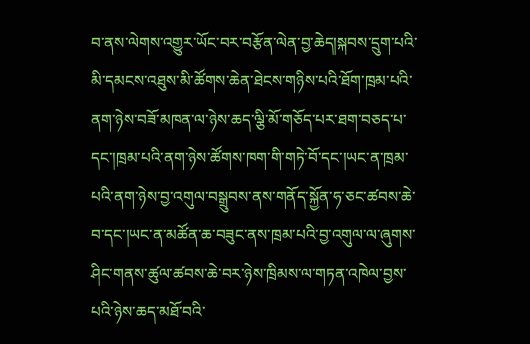བ་ནས་ལེགས་འགྱུར་ཡོང་བར་བརྩོན་ལེན་བྱ་ཆེད།སྐབས་དྲུག་པའི་མི་དམངས་འཐུས་མི་ཚོགས་ཆེན་ཐེངས་གཉིས་པའི་ཐོག་ཁྲམ་པའི་ནག་ཉེས་བཟོ་མཁན་ལ་ཉེས་ཆད་ལྕི་མོ་གཅོད་པར་ཐག་བཅད་པ་དང་།ཁྲམ་པའི་ནག་ཉེས་ཚོགས་ཁག་གི་གཏེ་བོ་དང་།ཡང་ན་ཁྲམ་པའི་ནག་ཉེས་བྱ་འགུལ་བསྒྲུབས་ནས་གནོད་སྐྱོན་ཧ་ཅང་ཚབས་ཆེ་བ་དང་།ཡང་ན་མཚོན་ཆ་བཟུང་ནས་ཁྲམ་པའི་བྱ་འགུལ་ལ་ཞུགས་ཤིང་གནས་ཚུལ་ཚབས་ཆེ་བར་ཉེས་ཁྲིམས་ལ་གཏན་འཁེལ་བྱས་པའི་ཉེས་ཆད་མཐོ་བའི་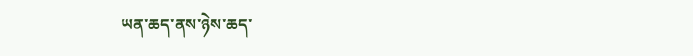ཡན་ཆད་ནས་ཉེས་ཆད་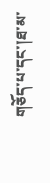གཅོད་པ་དང་།ཐ་མ་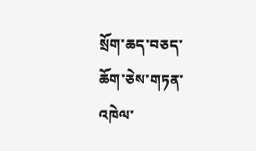སྲོག་ཆད་བཅད་ཆོག་ཅེས་གཏན་འཁེལ་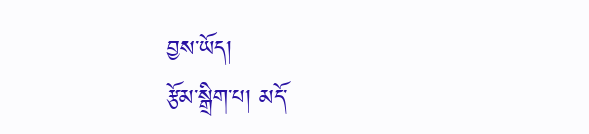བྱས་ཡོད།
རྩོམ་སྒྲིག་པ། མདོ་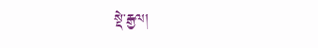སྡེ་རྒྱལ།